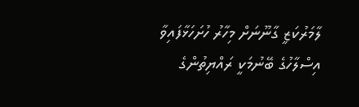ލާމަރުކަޒީ ގާނޫނަށް މިހާރު ހުށަހަޅާފައިވާ އިސްލާހުގެ ބޭނުމަކީ ރައްޔިތުންގެ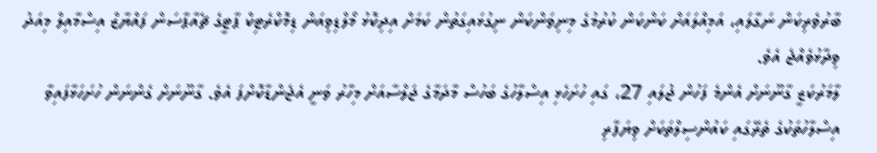ބާރުވެރިކަން ނަގާލައި، އަމިއްލައަށް ކަންކަން ކުރުމުގެ މިނިވަންކަން ނިގުޅައިގަތުން ކަމަށް އިދިކޮޅު މޯލްޑިވިއަން ޑިމޮކްރެޓިކް ޕާޓީގެ ޗެއާޕާސަން ފައްޔާޒް އިސްމާއިލް މިއަދު ވިދާޅުވެއްޖެ އެވެ.
ލާމަރުކަޒީ ގާނޫނަށް އެންމެ ފަހުން ޖުލައި 27، ގައި ހުށަހެޅި އިސްލާހުގެ ބަހުސް މާދަމާގެ ޖަލްސާއަށް މިހާރު ވަނީ އެޖެންޑާކޮށްފަ އެވެ. ގާނޫނަށް ގެންނަން ހުށަހަޅާފައިވާ އިސްލާހުތަކުގެ ތެރޭގައި ކައުންސިލްތަކަށް ވިޔަފާރި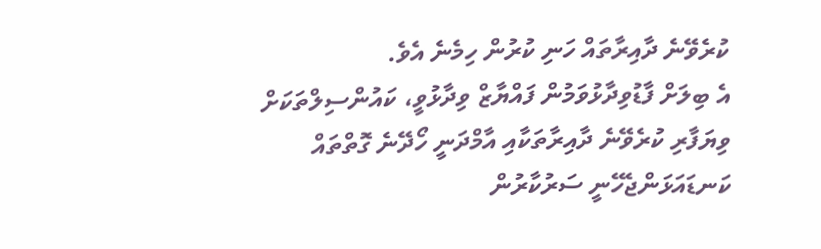ކުރެވޭނެ ދާއިރާތައް ހަނި ކުރުން ހިމެނެ އެވެ.
އެ ބިލަށް ފާޑުވިދާޅުވަމުން ފައްޔާޒް ވިދާޅުވީ، ކައުންސިލްތަކަށް ވިޔަފާރި ކުރެވޭނެ ދާއިރާތަކާއި އާމްދަނީ ހޯދޭނެ ގޮތްތައް ކަނޑައަޅަންޖެހޭނީ ސަރުކާރުން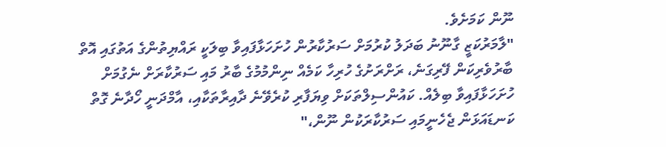ނޫން ކަމަށެވެ.
"ލާމަރުކަޒީ ގާނޫނު ބަދަލު ކުރުމަށް ސަރުކާރުން ހުށަހަޅާފައިވާ ބިލަކީ ރައްޔިތުންގެ އަތުގައި އޮތް ބާރުވެރިކަން ފޭރިގަނެ، ރަށްރަށުގެ ހުރިހާ ކަމެއް ނިންމުމުގެ ބާރު މައި ސަރުކާރަށް ނެގުމަށް ހުށަހަޅާފައިވާ ބިލެއް. ކައުންސިލްތަކަށް ވިޔަފާރި ކުރެވޭނެ ދާއިރާތަކާއި، އާމްދަނީ ހޯދާނެ ގޮތް ކަނޑައަޅަން ޖެހެނީމައި ސަރުކާރަކުން ނޫން،"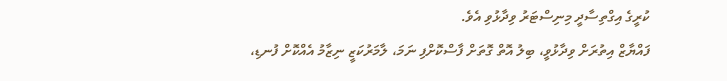ކުރީގެ އިގްތިސާދީ މިނިސްޓަރު ވިދާޅުވި އެވެ.
ފައްޔާޒް އިތުރަށް ވިދާޅުވީ، ބިލު އޮތް ގޮތަށް ފާސްކޮށްފި ނަމަ، ލާމަރުކަޒީ ނިޒާމު އެއްކޮށް ފުނޑި،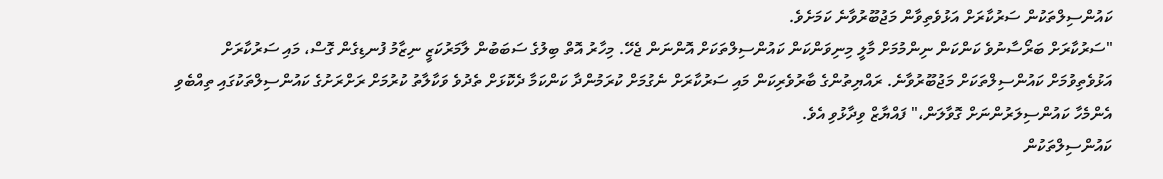ކައުންސިލްތަކުން ސަރުކާރަށް އަޅުވެތިވާން މަޖުބޫރުވާނެ ކަމަށެވެ.
"ސަރުކާރަށް ބަރޯސާނުވެ ކަންކަން ނިންމުމަށް މާލީ މިނިވަންކަން ކައުންސިލްތަކަށް އޮންނަން ޖެހޭ. މިހާރު އޮތް ބިލުގެ ސަބަބުން ލާމަރުކަޒީ ނިޒާމު ފުނޑިގެން ގޮސް، މައި ސަރުކާރަށް އަޅުވެތިވުމަށް ކައުންސިލްތަކަށް މަޖުބޫރުވާނެ. ރައްޔިތުންގެ ބާރުވެރިކަން މައި ސަރުކާރަށް ނެގުމަށް ކުރަމުންދާ ކަންކަމާ ދެކޮޅަށް ތެދުވެ ވަކާލާތު ކުރުމަށް ރަށްރަށުގެ ކައުންސިލްތަކުގައި ތިއްބެވި އެންމެހާ ކައުންސިލަރުންނަށް ގޮވާލަން،" ފައްޔާޒް ވިދާޅުވި އެވެ.
ކައުންސިލްތަކުން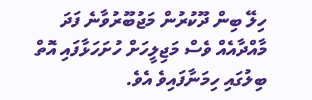ހިލޭ ބިން ދޫކުރުން މަޖުބޫރުވާނެ ފަދަ މާއްދާއެއް ވެސް މަޖިލީހަށް ހުށަހަޅާފައި އޮތް ބިލުގައި ހިމަނާފައިވެ އެވެ.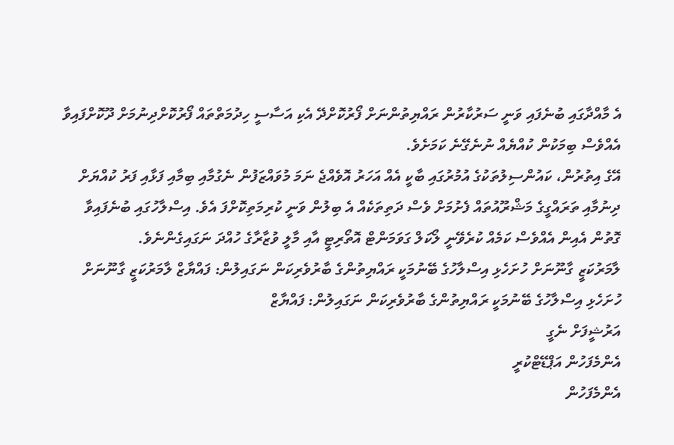އެ މާއްދާގައި ބުނެފައި ވަނީ ސަރުކާރުން ރައްޔިތުންނަށް ފޯރުކޮށްދޭ އެކި އަސާސީ ހިދުމަތްތައް ފޯރުކޮށްދިނުމަށް ދޫކޮށްފައިވާ އެއްވެސް ބިމަކުން ކުއްޔެއް ނުނެގޭނެ ކަމަށެވެ.
އޭގެ އިތުރުން، ކައުންސިލުތަކުގެ އުމުރުގައި ބާކީ އެއް އަހަރު އޮވެއްޖެ ނަމަ މުވައްޒަފުން ނެގުމާއި ބިމާއި ފަޅާއި ފަރު ކުއްޔަށް ދިނުމާއި ތަރައްގީގެ މަޝްރޫއުތައް ފެށުމަށް ވެސް ދަތިތަކެއް އެ ބިލުން ވަނީ ކުރިމަތިކޮށްފަ އެވެ. އިސްލާހުގައި ބުނެފައިވާ ގޮތުން އެއިން އެއްވެސް ކަމެއް ކުރެވޭނީ ލޯކަލް ގަވަމަންޓް އޮތޯރިޓީ އާއި މާލީ ވުޒާރާގެ ހުއްދަ ނަގައިގެންނެވެ.
ލާމަރުކަޒީ ގާނޫނަށް ހުށަހެޅި އިސްލާހުގެ ބޭނުމަކީ ރައްޔިތުންގެ ބާރުވެރިކަން ނަގައިލުން: ފައްޔާޒް ލާމަރުކަޒީ ގާނޫނަށް ހުށަހެޅި އިސްލާހުގެ ބޭނުމަކީ ރައްޔިތުންގެ ބާރުވެރިކަން ނަގައިލުން: ފައްޔާޒް
އަރުޝީފަށް ނެގީ
އެންމެފަހުން އަޕްޑޭޓްކުރީ
އެންމެފަހުން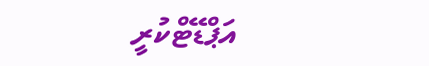އަޕްޑޭޓްކުރީ